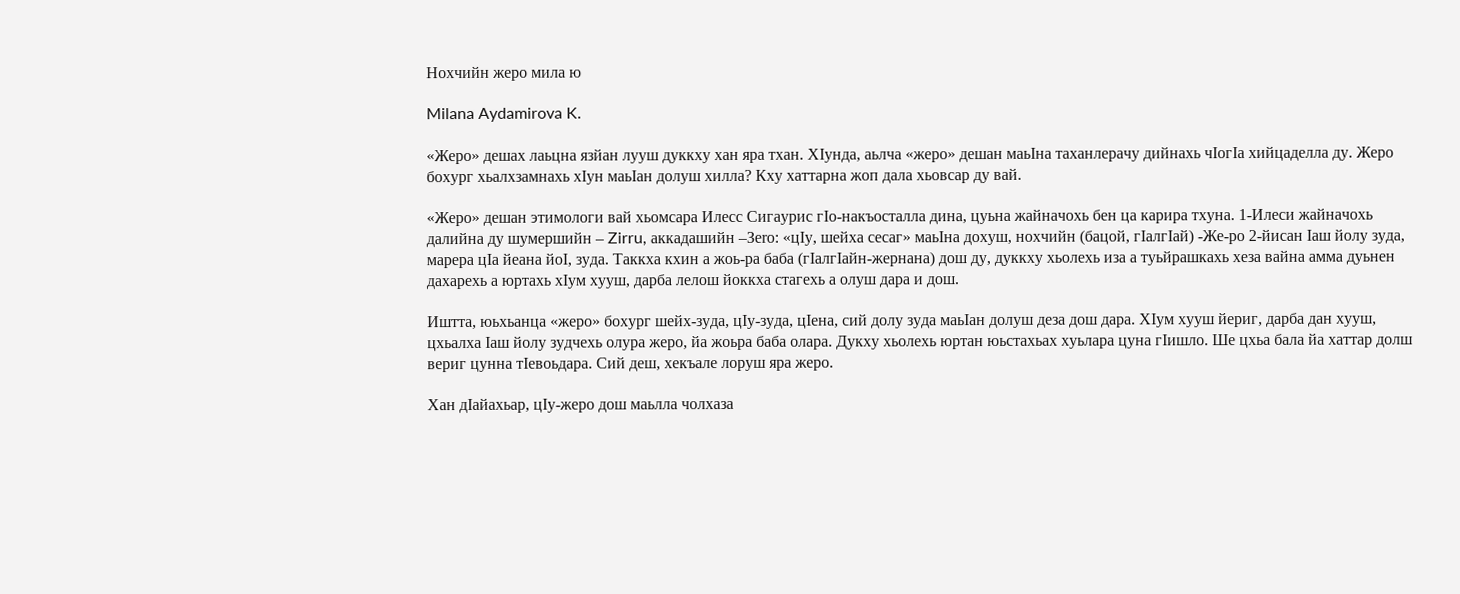Нохчийн жеро мила ю

Milana Aydamirova K.

«Жеро» дешах лаьцна язйан лууш дуккху хан яра тхан. ХІунда, аьлча «жеро» дешан маьІна таханлерачу дийнахь чІогІа хийцаделла ду. Жеро бохург хьалхзамнахь хІун маьІан долуш хилла? Кху хаттарна жоп дала хьовсар ду вай.

«Жеро» дешан этимологи вай хьомсара Илесс Сигаурис гІо-накъосталла дина, цуьна жайначохь бен ца карира тхуна. 1-Илеси жайначохь далийна ду шумершийн – Zirru, аккадашийн –Зеro: «цІу, шейха сесаг» маьІна дохуш, нохчийн (бацой, гІалгІай) -Же-ро 2-йисан Іаш йолу зуда, марера цІа йеана йоІ, зуда. Таккха кхин а жоь-ра баба (гІалгІайн-жернана) дош ду, дуккху хьолехь иза а туьйрашкахь хеза вайна амма дуьнен дахарехь а юртахь хІум хууш, дарба лелош йоккха стагехь а олуш дара и дош.

Иштта, юьхьанца «жеро» бохург шейх-зуда, цІу-зуда, цІена, сий долу зуда маьІан долуш деза дош дара. ХІум хууш йериг, дарба дан хууш, цхьалха Іаш йолу зудчехь олура жеро, йа жоьра баба олара. Дукху хьолехь юртан юьстахьах хуьлара цуна гІишло. Ше цхьа бала йа хаттар долш вериг цунна тІевоьдара. Сий деш, хекъале лоруш яра жеро.

Хан дІайахьар, цІу-жеро дош маьлла чолхаза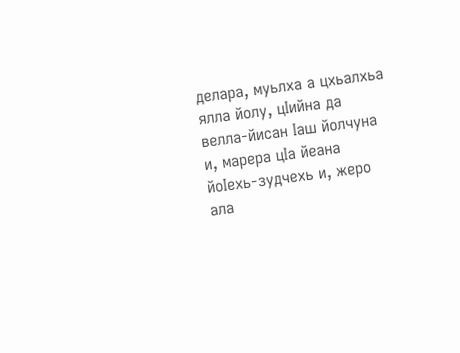делара, муьлха а цхьалхьа ялла йолу, цІийна да велла-йисан Іаш йолчуна и, марера цІа йеана йоІехь-зудчехь и, жеро ала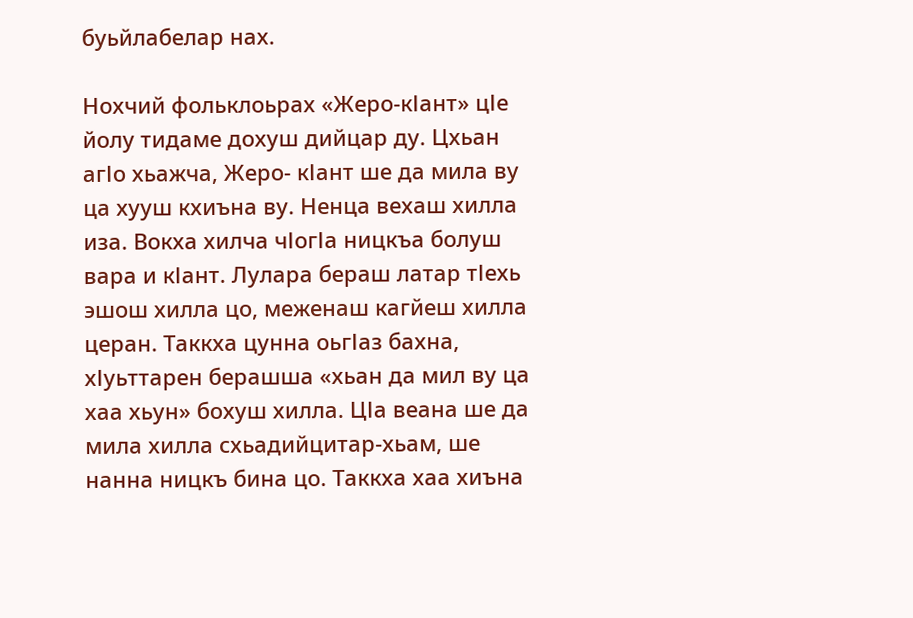буьйлабелар нах.

Нохчий фольклоьрах «Жеро-кІант» цІе йолу тидаме дохуш дийцар ду. Цхьан агІо хьажча, Жеро- кІант ше да мила ву ца хууш кхиъна ву. Ненца вехаш хилла иза. Вокха хилча чІогІа ницкъа болуш вара и кІант. Лулара бераш латар тІехь эшош хилла цо, меженаш кагйеш хилла церан. Таккха цунна оьгІаз бахна, хІуьттарен берашша «хьан да мил ву ца хаа хьун» бохуш хилла. ЦІа веана ше да мила хилла схьадийцитар-хьам, ше нанна ницкъ бина цо. Таккха хаа хиъна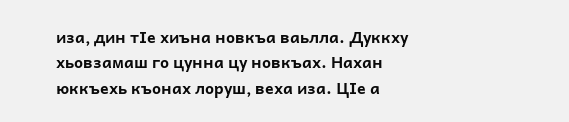иза, дин тІе хиъна новкъа ваьлла. Дуккху хьовзамаш го цунна цу новкъах. Нахан юккъехь къонах лоруш, веха иза. ЦІе а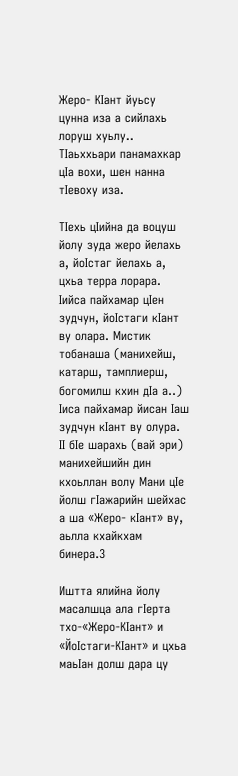Жеро- КІант йуьсу цунна иза а сийлахь лоруш хуьлу.. ТІаьххьари панамахкар цІа вохи, шен нанна тІевоху иза.

ТІехь цІийна да воцуш йолу зуда жеро йелахь а, йоІстаг йелахь а, цхьа терра лорара. Іийса пайхамар цІен зудчун, йоІстаги кІант ву олара. Мистик тобанаша (манихейш, катарш, тамплиерш, богомилш кхин дІа а..) Іиса пайхамар йисан Іаш зудчун кІант ву олура. II бІе шарахь (вай эри) манихейшийн дин кхоьллан волу Мани цІе йолш гІажарийн шейхас а ша «Жеро- кІант» ву, аьлла кхайкхам бинера.3

Иштта ялийна йолу масалшца ала гІерта тхо-«Жеро-КІант» и «ЙоІстаги-КІант» и цхьа маьІан долш дара цу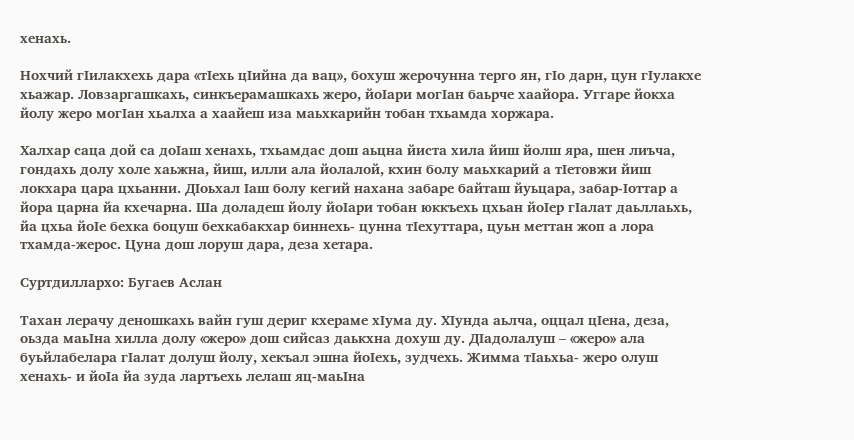хенахь.

Нохчий гІилакхехь дара «тІехь цІийна да вац», бохуш жерочунна терго ян, гІо дарн, цун гІулакхе хьажар. Ловзаргашкахь, синкъерамашкахь жеро, йоІари могІан баьрче хаайора. Уггаре йокха йолу жеро могІан хьалха а хаайеш иза маьхкарийн тобан тхьамда хоржара.

Халхар саца дой са доІаш хенахь, тхьамдас дош аьцна йиста хила йиш йолш яра, шен лиъча, гондахь долу холе хаьжна, йиш, илли ала йолалой, кхин болу маьхкарий а тІетовжи йиш локхара цара цхьанни. ДІоьхал Іаш болу кегий нахана забаре байташ йуьцара, забар-Іоттар а йора царна йа кхечарна. Ша доладеш йолу йоІари тобан юккъехь цхьан йоІер гІалат даьллаьхь, йа цхьа йоІе бехка боцуш бехкабакхар биннехь- цунна тІехуттара, цуьн меттан жоп а лора тхамда-жерос. Цуна дош лоруш дара, деза хетара.

Суртдиллархо: Бугаев Аслан

Тахан лерачу деношкахь вайн гуш дериг кхераме хІума ду. ХІунда аьлча, оццал цІена, деза, оьзда маьІна хилла долу «жеро» дош сийсаз даькхна дохуш ду. ДІадолалуш – «жеро» ала буьйлабелара гІалат долуш йолу, хекъал эшна йоІехь, зудчехь. Жимма тІаьхьа- жеро олуш хенахь- и йоІа йа зуда лартъехь лелаш яц-маьІна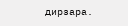дирзара.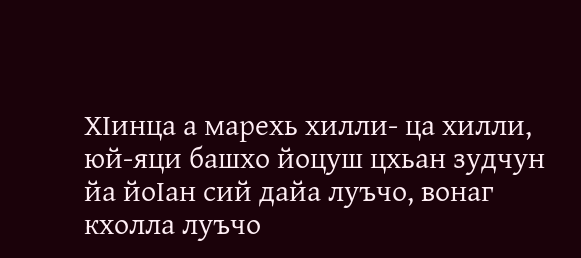ХІинца а марехь хилли- ца хилли, юй-яци башхо йоцуш цхьан зудчун йа йоІан сий дайа луъчо, вонаг кхолла луъчо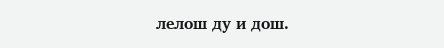лелош ду и дош.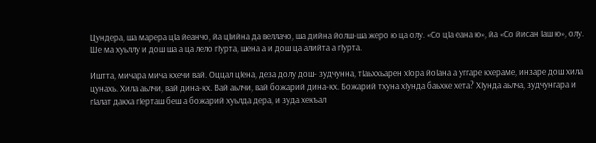Цундера, ша марера цІа йеанчо, йа цІийна да веллачо, ша дийна йолш-ша жеро ю ца олу. «Со цІа еана ю», йа «Со йисан Іаш ю», олу. Ше ма хуьллу и дош ша а ца лело гІурта, шена а и дош ца алийта а гІурта.

Иштта, мичара мича кхечи вай. Оццал цІена, деза долу дош- зудчунна, тІаьххьарен хІора йоІана а уггаре кхераме, инзаре дош хила цунахь. Хила аьлчи, вай дина-кх. Вай аьлчи, вай божарий дина-кх. Божарий тхуна хІунда баьхке хета? ХІунда аьлча, зудчунгара и гІалат дакха гІерташ беш а божарий хуьлда дера, и зуда хекъал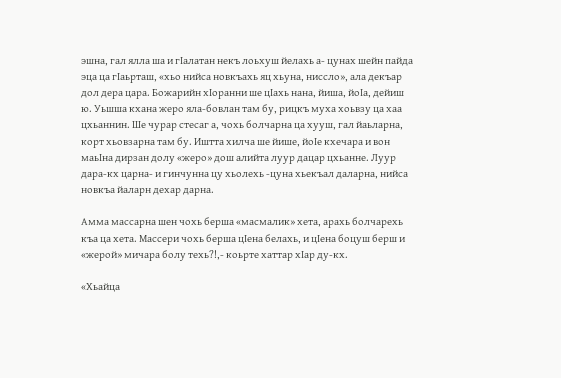эшна, гал ялла ша и гІалатан некъ лоьхуш йелахь а- цунах шейн пайда эца ца гІаьрташ, «хьо нийса новкъахь яц хьуна, ниссло», ала декъар дол дера цара. Божарийн хІоранни ше цІахь нана, йиша, йоІа, дейиш ю. Уьшша кхана жеро яла-бовлан там бу, рицкъ муха хоьвзу ца хаа цхьаннин. Ше чурар стесаг а, чохь болчарна ца хууш, гал йаьларна, корт хьовзарна там бу. Иштта хилча ше йише, йоІе кхечара и вон маьІна дирзан долу «жеро» дош алийта луур дацар цхьанне. Луур дара-кх царна- и гинчунна цу хьолехь -цуна хьекъал даларна, нийса новкъа йаларн дехар дарна.

Амма массарна шен чохь берша «масмалик» хета, арахь болчарехь къа ца хета. Массери чохь берша цІена белахь, и цІена боцуш берш и «жерой» мичара болу техь?!,- коьрте хаттар хІар ду-кх.

«Хьайца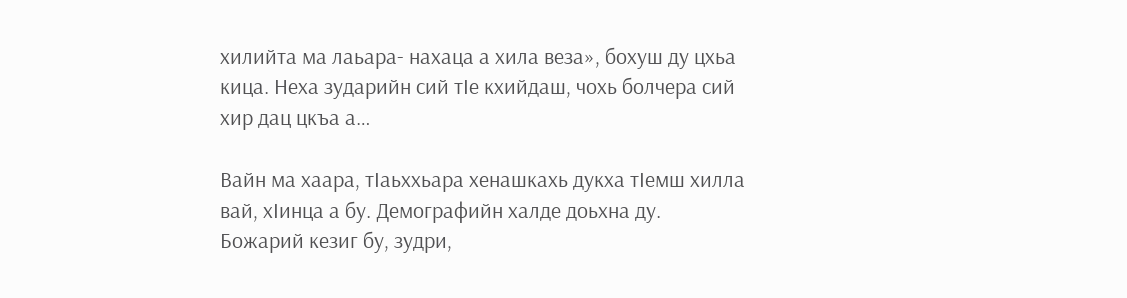хилийта ма лаьара- нахаца а хила веза», бохуш ду цхьа кица. Неха зударийн сий тІе кхийдаш, чохь болчера сий хир дац цкъа а…

Вайн ма хаара, тІаьххьара хенашкахь дукха тІемш хилла вай, хІинца а бу. Демографийн халде доьхна ду. Божарий кезиг бу, зудри,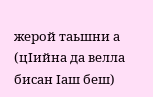жерой таьшни а (цІийна да велла бисан Іаш беш)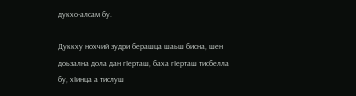дукхо-алсам бу.

Дуккху нохчий зудри берашца шаьш бисна, шен доьзална дола дан гІерташ, баха гІерташ тисбелла бу, хІинца а тислуш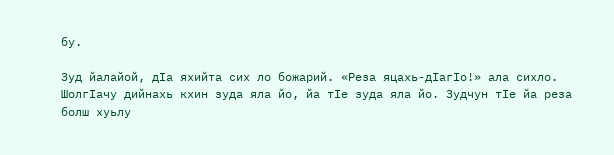бу.

Зуд йалайой, дІа яхийта сих ло божарий. «Реза яцахь-дІагІо!» ала сихло. ШолгІачу дийнахь кхин зуда яла йо, йа тІе зуда яла йо. Зудчун тІе йа реза болш хуьлу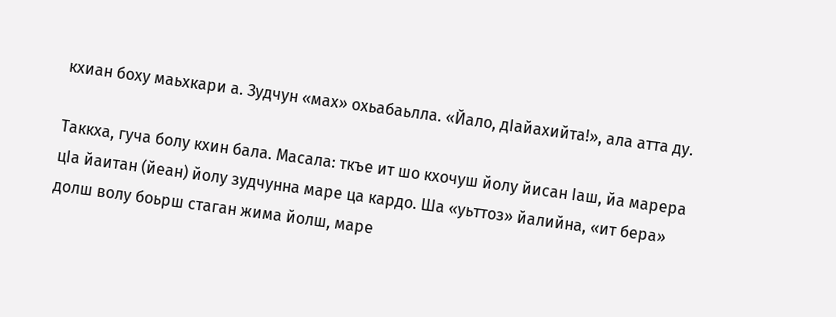кхиан боху маьхкари а. Зудчун «мах» охьабаьлла. «Йало, дІайахийта!», ала атта ду.

Таккха, гуча болу кхин бала. Масала: ткъе ит шо кхочуш йолу йисан Іаш, йа марера цІа йаитан (йеан) йолу зудчунна маре ца кардо. Ша «уьттоз» йалийна, «ит бера» долш волу боьрш стаган жима йолш, маре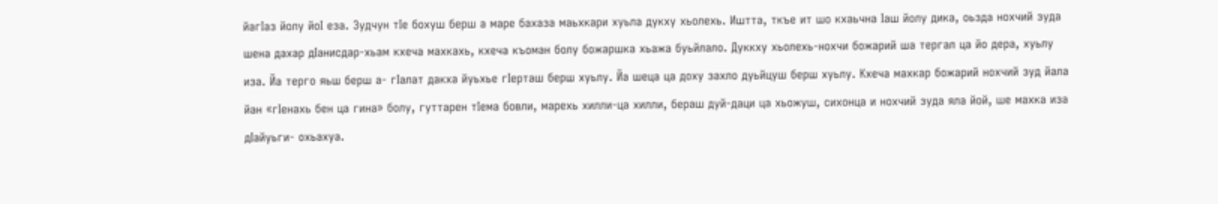йагІаз йолу йоІ еза. Зудчун тІе бохуш берш а маре бахаза маьхкари хуьла дукху хьолехь. Иштта, ткъе ит шо кхаьчна Іаш йолу дика, оьзда нохчий зуда шена дахар дІанисдар-хьам кхеча махкахь, кхеча къоман болу божаршка хьажа буьйлало. Дуккху хьолехь-нохчи божарий ша тергал ца йо дера, хуьлу иза. Йа терго яьш берш а- гІалат дакха йуьхье гІерташ берш хуьлу. Йа шеца ца доху захло дуьйцуш берш хуьлу. Кхеча махкар божарий нохчий зуд йала йан «гІенахь бен ца гина» болу, гуттарен тІема бовли, марехь хилли-ца хилли, бераш дуй-даци ца хьожуш, сихонца и нохчий зуда яла йой, ше махка иза дІайуьги- охьахуа.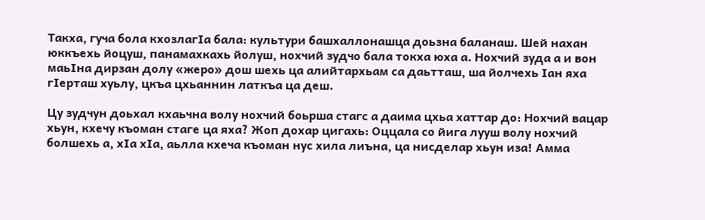Такха, гуча бола кхозлагІа бала: культури башхаллонашца доьзна баланаш. Шей нахан юккъехь йоцуш, панамахкахь йолуш, нохчий зудчо бала токха юха а. Нохчий зуда а и вон маьІна дирзан долу «жеро» дош шехь ца алийтархьам са даьтташ, ша йолчехь Іан яха гІерташ хуьлу, цкъа цхьаннин латкъа ца деш.

Цу зудчун доьхал кхаьчна волу нохчий боьрша стагс а даима цхьа хаттар до: Нохчий вацар хьун, кхечу къоман стаге ца яха? Жоп дохар цигахь: Оццала со йига лууш волу нохчий болшехь а, хІа хІа, аьлла кхеча къоман нус хила лиъна, ца нисделар хьун иза! Амма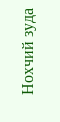Нохчий зуда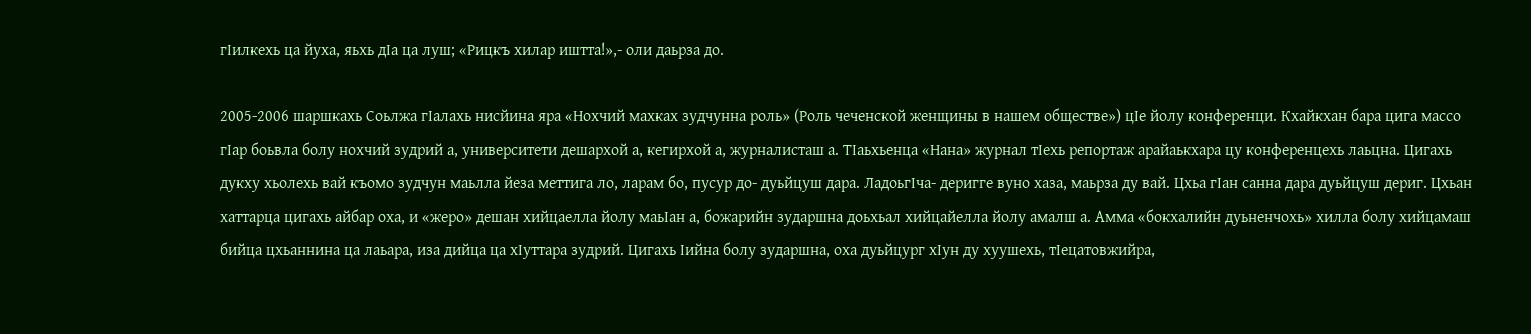гІилкехь ца йуха, яьхь дІа ца луш; «Рицкъ хилар иштта!»,- оли даьрза до.

2005-2006 шаршкахь Соьлжа гІалахь нисйина яра «Нохчий махках зудчунна роль» (Роль чеченской женщины в нашем обществе») цІе йолу конференци. Кхайкхан бара цига массо гІар боьвла болу нохчий зудрий а, университети дешархой а, кегирхой а, журналисташ а. ТІаьхьенца «Нана» журнал тІехь репортаж арайаькхара цу конференцехь лаьцна. Цигахь дукху хьолехь вай къомо зудчун маьлла йеза меттига ло, ларам бо, пусур до- дуьйцуш дара. ЛадоьгІча- деригге вуно хаза, маьрза ду вай. Цхьа гІан санна дара дуьйцуш дериг. Цхьан хаттарца цигахь айбар оха, и «жеро» дешан хийцаелла йолу маьІан а, божарийн зударшна доьхьал хийцайелла йолу амалш а. Амма «бокхалийн дуьненчохь» хилла болу хийцамаш бийца цхьаннина ца лаьара, иза дийца ца хІуттара зудрий. Цигахь Іийна болу зударшна, оха дуьйцург хІун ду хуушехь, тІецатовжийра,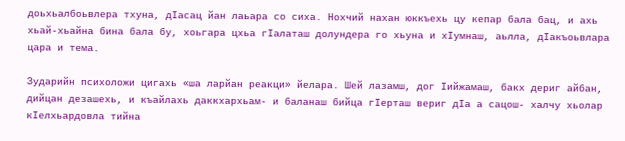доьхьалбоьвлера тхуна, дІасац йан лаьара со сиха. Нохчий нахан юккъехь цу кепар бала бац, и ахь хьай-хьайна бина бала бу, хоьгара цхьа гІалаташ долундера го хьуна и хІумнаш, аьлла, дІакъоьвлара цара и тема.

Зударийн психоложи цигахь «ша ларйан реакци» йелара. Шей лазамш, дог Іийжамаш, бакх дериг айбан, дийцан дезашехь, и къайлахь даккхархьам- и баланаш бийца гІерташ вериг дІа а сацош- халчу хьолар кІелхьардовла тийна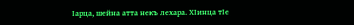Іарца, шейна атта некъ лехара. ХІинца тІе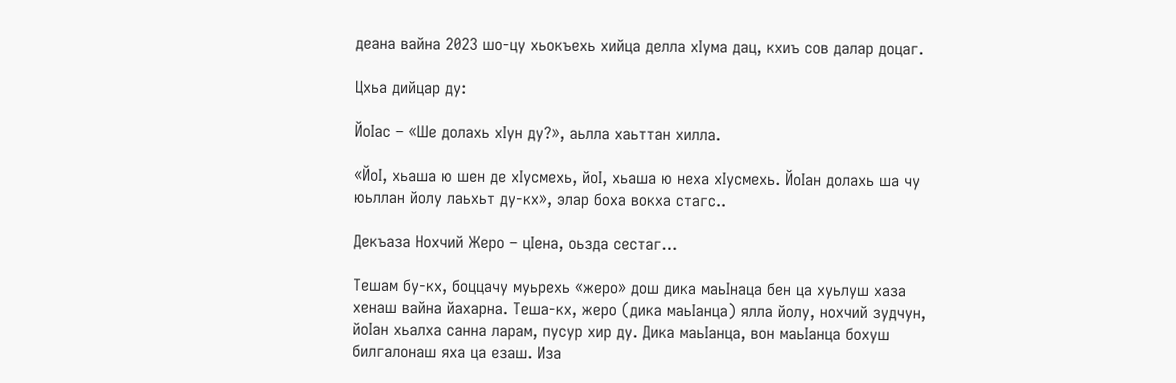деана вайна 2023 шо-цу хьокъехь хийца делла хІума дац, кхиъ сов далар доцаг.

Цхьа дийцар ду:

ЙоІас – «Ше долахь хІун ду?», аьлла хаьттан хилла.

«ЙоІ, хьаша ю шен де хІусмехь, йоІ, хьаша ю неха хІусмехь. ЙоІан долахь ша чу юьллан йолу лаьхьт ду-кх», элар боха вокха стагс..

Декъаза Нохчий Жеро – цІена, оьзда сестаг…

Тешам бу-кх, боццачу муьрехь «жеро» дош дика маьІнаца бен ца хуьлуш хаза хенаш вайна йахарна. Теша-кх, жеро (дика маьІанца) ялла йолу, нохчий зудчун, йоІан хьалха санна ларам, пусур хир ду. Дика маьІанца, вон маьІанца бохуш билгалонаш яха ца езаш. Иза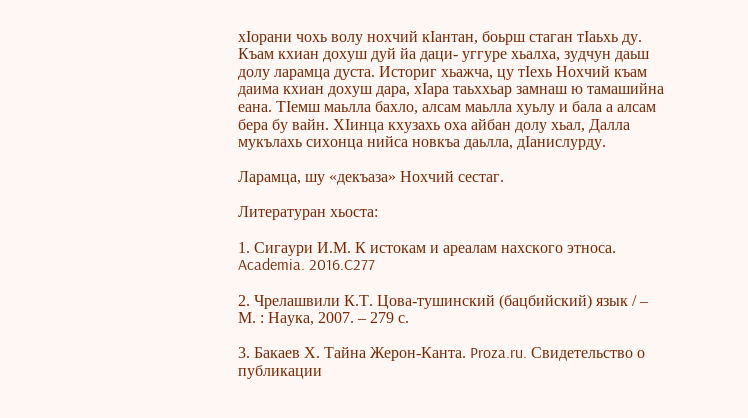хІорани чохь волу нохчий кІантан, боьрш стаган тІаьхь ду. Къам кхиан дохуш дуй йа даци- уггуре хьалха, зудчун даьш долу ларамца дуста. Историг хьажча, цу тІехь Нохчий къам даима кхиан дохуш дара, хІара таьххьар замнаш ю тамашийна еана. ТІемш маьлла бахло, алсам маьлла хуьлу и бала а алсам бера бу вайн. ХІинца кхузахь оха айбан долу хьал, Далла мукълахь сихонца нийса новкъа даьлла, дІанислурду.

Ларамца, шу «декъаза» Нохчий сестаг.

Литературан хьоста:

1. Сигаури И.М. К истокам и ареалам нахского этноса. Academia. 2016.C277

2. Чрелашвили К.Т. Цова-тушинский (бацбийский) язык / – М. : Наука, 2007. – 279 с.

3. Бакаев Х. Тайна Жерон-Канта. Proza.ru. Свидетельство о публикации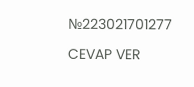№223021701277

CEVAP VER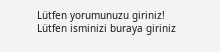Lütfen yorumunuzu giriniz!
Lütfen isminizi buraya giriniz